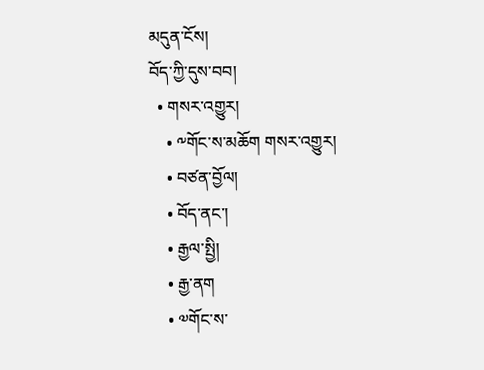མདུན་ངོས།
བོད་ཀྱི་དུས་བབ།
  • གསར་འགྱུར།
    • ༸གོང་ས་མཆོག གསར་འགྱུར།
    • བཙན་བྱོལ།
    • བོད་ནང་།
    • རྒྱལ་སྤྱི།
    • རྒྱ་ནག
    • ༧གོང་ས་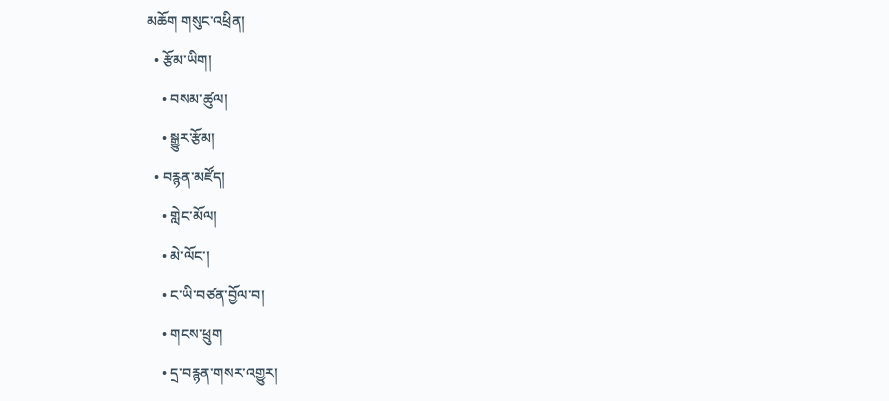མཆོག གསུང་འཕྲིན།
  • རྩོམ་ཡིག།
    • བསམ་ཚུལ།
    • སྒྱུར་རྩོམ།
  • བརྙན་མཛོད།
    • གླེང་མོལ།
    • མེ་ལོང་།
    • ང་ཡི་བཙན་བྱོལ་བ།
    • གངས་ཕྲུག
    • དྲ་བརྙན་གསར་འགྱུར།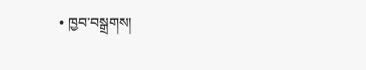• ཁྱབ་བསྒྲགས།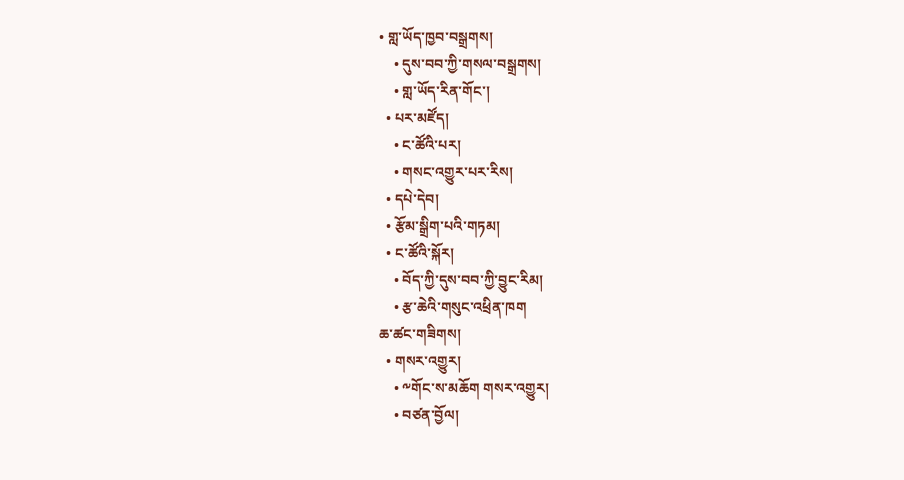• གླ་ཡོད་ཁྱབ་བསྒྲགས།
    • དུས་བབ་ཀྱི་གསལ་བསྒྲགས།
    • གླ་ཡོད་རིན་གོང་།
  • པར་མཛོད།
    • ང་ཚོའི་པར།
    • གསང་འགྱུར་པར་རིས།
  • དཔེ་དེབ།
  • རྩོམ་སྒྲིག་པའི་གཏམ།
  • ང་ཚོའི་སྐོར།
    • བོད་ཀྱི་དུས་བབ་ཀྱི་བྱུང་རིམ།
    • རྩ་ཆེའི་གསུང་འཕྲིན་ཁག
ཆ་ཚང་གཟིགས།
  • གསར་འགྱུར།
    • ༸གོང་ས་མཆོག གསར་འགྱུར།
    • བཙན་བྱོལ།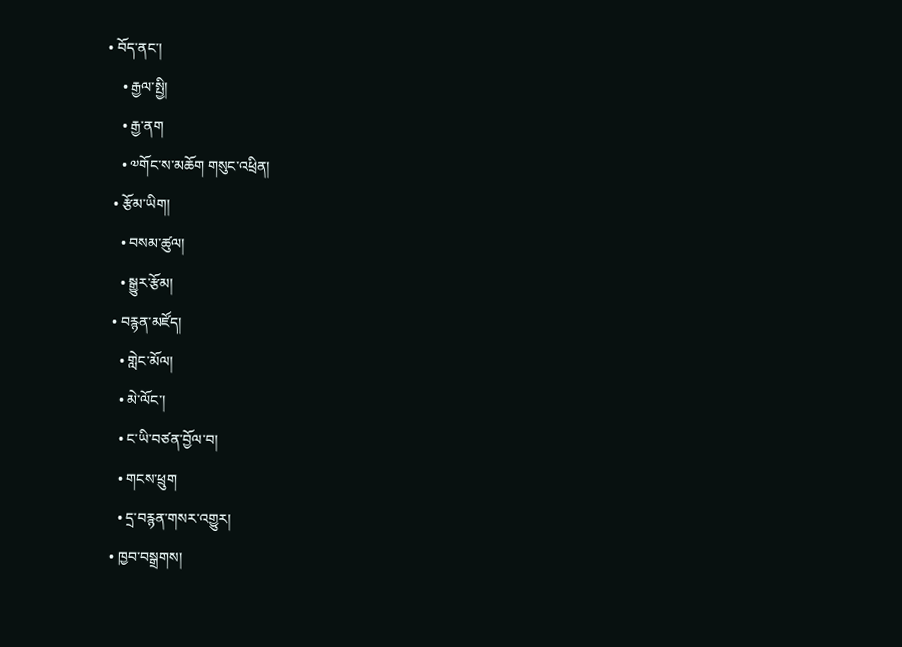• བོད་ནང་།
    • རྒྱལ་སྤྱི།
    • རྒྱ་ནག
    • ༧གོང་ས་མཆོག གསུང་འཕྲིན།
  • རྩོམ་ཡིག།
    • བསམ་ཚུལ།
    • སྒྱུར་རྩོམ།
  • བརྙན་མཛོད།
    • གླེང་མོལ།
    • མེ་ལོང་།
    • ང་ཡི་བཙན་བྱོལ་བ།
    • གངས་ཕྲུག
    • དྲ་བརྙན་གསར་འགྱུར།
  • ཁྱབ་བསྒྲགས།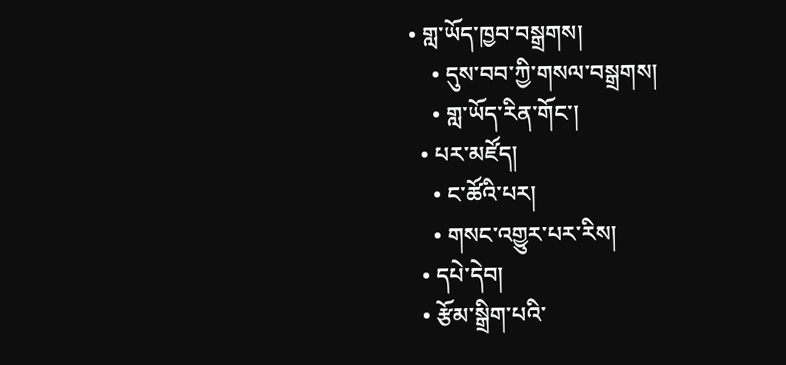• གླ་ཡོད་ཁྱབ་བསྒྲགས།
    • དུས་བབ་ཀྱི་གསལ་བསྒྲགས།
    • གླ་ཡོད་རིན་གོང་།
  • པར་མཛོད།
    • ང་ཚོའི་པར།
    • གསང་འགྱུར་པར་རིས།
  • དཔེ་དེབ།
  • རྩོམ་སྒྲིག་པའི་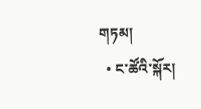གཏམ།
  • ང་ཚོའི་སྐོར།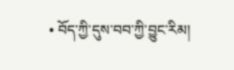• བོད་ཀྱི་དུས་བབ་ཀྱི་བྱུང་རིམ།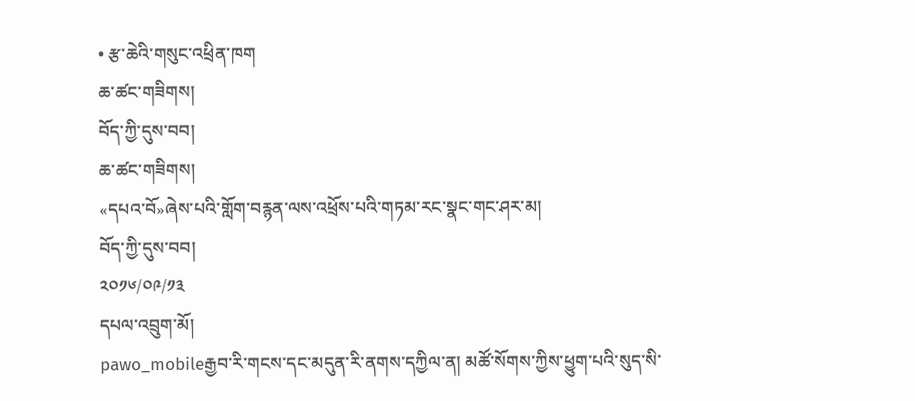• རྩ་ཆེའི་གསུང་འཕྲིན་ཁག
ཆ་ཚང་གཟིགས།
བོད་ཀྱི་དུས་བབ།
ཆ་ཚང་གཟིགས།
«དཔའ་བོ»ཞེས་པའི་གློག་བརྙན་ལས་འཕྲོས་པའི་གཏམ་རང་སྣང་གང་ཤར་མ།
བོད་ཀྱི་དུས་བབ།
༢༠༡༦/༠༩/༡༣
དཔལ་འབྲུག་མོ།
pawo_mobileརྒྱབ་རི་གངས་དང་མདུན་རི་ནགས་དཀྱིལ་ན། མཚོ་སོགས་ཀྱིས་ཕྱུག་པའི་སུད་སི་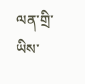ལན་གྲི་ཡིས་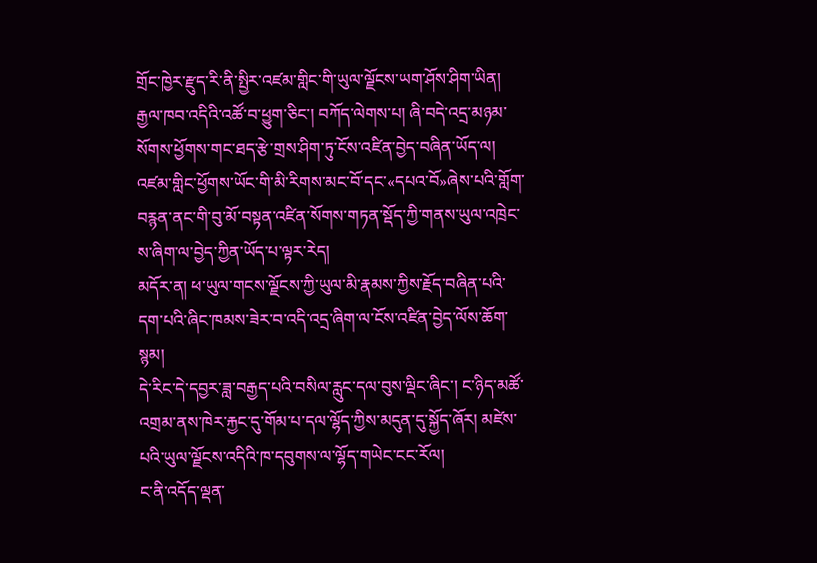གྲོང་ཁྱེར་རྫུད་རི་ནི་སྤྱིར་འཛམ་གླིང་གི་ཡུལ་ལྗོངས་ཡག་ཤོས་ཤིག་ཡིན།
རྒྱལ་ཁབ་འདིའི་འཚོ་བ་ཕྱུག་ཅིང་། བཀོད་ལེགས་པ། ཞི་བདེ་འདྲ་མཉམ་སོགས་ཕྱོགས་གང་ཐད་རྩེ་གྲས་ཤིག་ཏུ་ངོས་འཛིན་བྱེད་བཞིན་ཡོད་ལ། འཛམ་གླིང་ཕྱོགས་ཡོང་གི་མི་རིགས་མང་བོ་དང་«དཔའ་བོ»ཞེས་པའི་གློག་བརྙན་ནང་གི་བུ་མོ་བསྟན་འཛིན་སོགས་གཏན་སྡོད་ཀྱི་གནས་ཡུལ་འཁྲེང་ས་ཞིག་ལ་བྱེད་ཀྱིན་ཡོད་པ་ལྟར་རེད།
མདོར་ན། ཕ་ཡུལ་གངས་ལྗོངས་ཀྱི་ཡུལ་མི་རྣམས་ཀྱིས་རྗོད་བཞིན་པའི་དག་པའི་ཞིང་ཁམས་ཟེར་བ་འདི་འདྲ་ཞིག་ལ་ངོས་འཛིན་བྱེད་ལོས་ཆོག་སྙམ།
དེ་རིང་དེ་དབྱར་ཟླ་བརྒྱད་པའི་བསིལ་རླུང་དལ་བུས་ལྡིང་ཞིང་། ང་ཉིད་མཚོ་འགྲམ་ནས་ཁེར་རྐྱང་དུ་གོམ་པ་དལ་ལྷོད་ཀྱིས་མདུན་དུ་སྐྱོད་ཞོར། མཛེས་པའི་ཡུལ་ལྗོངས་འདིའི་ཁ་དབུགས་ལ་ལྷོད་གཡེང་ངང་རོལ།
ང་ནི་འདོད་ལྡན་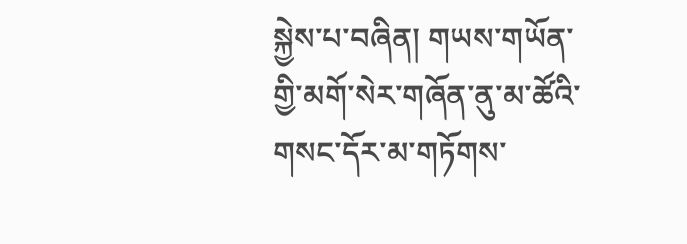སྐྱེས་པ་བཞིན། གཡས་གཡོན་གྱི་མགོ་སེར་གཞོན་ནུ་མ་ཚོའི་གསང་དོར་མ་གཏོགས་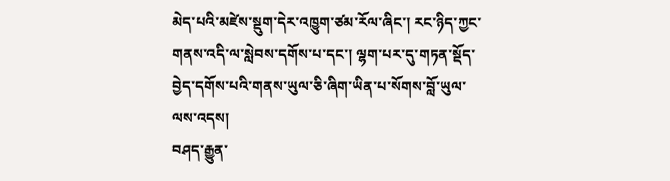མེད་པའི་མཛེས་སྡུག་དེར་འཁྱུག་ཙམ་རོལ་ཞིང་། རང་ཉིད་ཀྱང་གནས་འདི་ལ་སླེབས་དགོས་པ་དང་། ལྷག་པར་དུ་གཏན་སྡོད་བྱེད་དགོས་པའི་གནས་ཡུལ་ཅི་ཞིག་ཡིན་པ་སོགས་བློ་ཡུལ་ལས་འདས།
བཤད་རྒྱུན་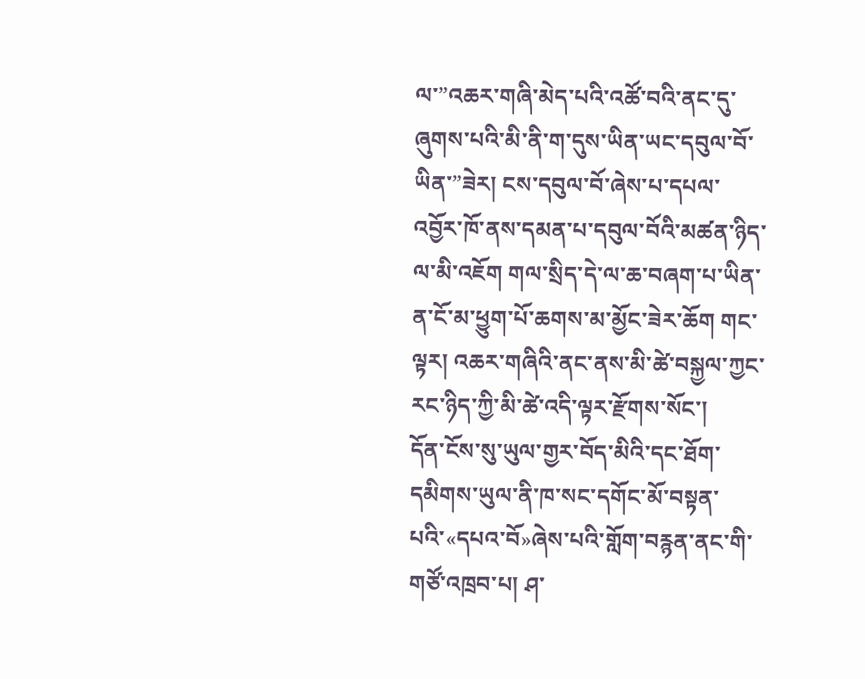ལ་”འཆར་གཞི་མེད་པའི་འཚོ་བའི་ནང་དུ་ཞུགས་པའི་མི་ནི་ག་དུས་ཡིན་ཡང་དབུལ་བོ་ཡིན་”ཟེར། ངས་དབུལ་བོ་ཞེས་པ་དཔལ་འབྱོར་ཁོ་ནས་དམན་པ་དབུལ་བོའི་མཚན་ཉིད་ལ་མི་འཇོག གལ་སྲིད་དེ་ལ་ཆ་བཞག་པ་ཡིན་ན་ངོ་མ་ཕྱུག་པོ་ཆགས་མ་མྱོང་ཟེར་ཆོག གང་ལྟར། འཆར་གཞིའི་ནང་ནས་མི་ཚེ་བསྐྱལ་ཀྱང་རང་ཉིད་ཀྱི་མི་ཚེ་འདི་ལྟར་རྫོགས་སོང་།
དོན་ངོས་སུ་ཡུལ་གྱར་བོད་མིའི་དང་ཐོག་དམིགས་ཡུལ་ནི་ཁ་སང་དགོང་མོ་བསྟན་པའི་«དཔའ་བོ»ཞེས་པའི་གློག་བརྙན་ནང་གི་གཙོ་འཁྲབ་པ། ཤ་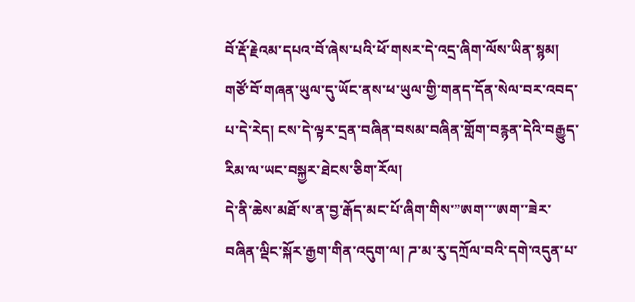བོ་རྡོ་རྗེའམ་དཔའ་བོ་ཞེས་པའི་ཕོ་གསར་དེ་འདྲ་ཞིག་ལོས་ཡིན་སྙམ།
གཙོ་བོ་གཞན་ཡུལ་དུ་ཡོང་ནས་ཕ་ཡུལ་གྱི་གནད་དོན་སེལ་བར་འབད་པ་དེ་རེད། ངས་དེ་ལྟར་དྲན་བཞིན་བསམ་བཞིན་གློག་བརྙན་དེའི་བརྒྱུད་རིམ་ལ་ཡང་བསྐྱར་ཐེངས་ཅིག་རོལ།
དེ་ནི་ཆེས་མཐོ་ས་ན་བྱ་རྒོད་མང་པོ་ཞིག་གིས་”ཨག་་་ཨག་་ཟེར་བཞིན་ལྡིང་སྐོར་རྒྱག་གིན་འདུག་ལ། ཌ་མ་རུ་དཀྲོལ་བའི་དགེ་འདུན་པ་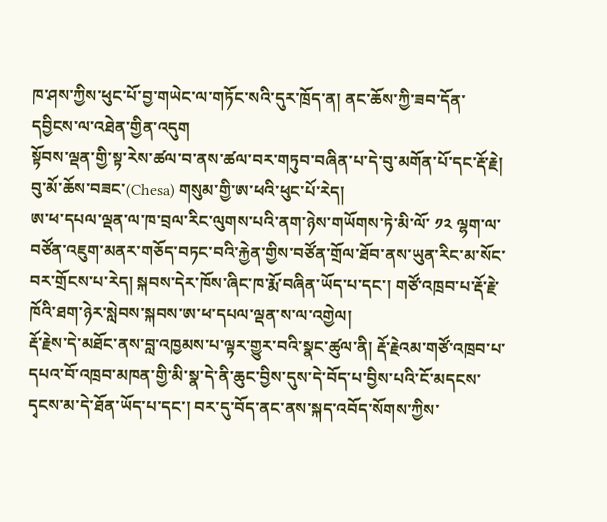ཁ་ཤས་ཀྱིས་ཕུང་པོ་བྱ་གཡེང་ལ་གཏོང་སའི་དུར་ཁྲོད་ན། ནང་ཆོས་ཀྱི་ཟབ་དོན་དབྱིངས་ལ་འཐེན་གྱིན་འདུག
སྟོབས་ལྡན་གྱི་སྟ་རེས་ཚལ་བ་ནས་ཚལ་བར་གཏུབ་བཞིན་པ་དེ་བུ་མགོན་པོ་དང་རྡོ་རྗེ། བུ་མོ་ཆོས་བཟང་(Chesa) གསུམ་གྱི་ཨ་ཕའི་ཕུང་པོ་རེད།
ཨ་ཕ་དཔལ་ལྡན་ལ་ཁ་བྲལ་རིང་ལུགས་པའི་ནག་ཉེས་གཡོགས་ཏེ་མི་ལོ་ ༡༢ ལྷག་ལ་བཙོན་འཇུག་མནར་གཅོད་བཏང་བའི་རྐྱེན་གྱིས་བཙོན་གྲོལ་ཐོབ་ནས་ཡུན་རིང་མ་སོང་བར་གྲོངས་པ་རེད། སྐབས་དེར་ཁོས་ཞིང་ཁ་རྨོ་བཞིན་ཡོད་པ་དང་། གཙོ་འཁྲབ་པ་རྡོ་རྗེ་ཁོའི་ཐག་ཉེར་སླེབས་སྐབས་ཨ་ཕ་དཔལ་ལྡན་ས་ལ་འགྱེལ།
རྡོ་རྗེས་དེ་མཐོང་ནས་བླ་འཁྱམས་པ་ལྟར་གྱུར་བའི་སྣང་ཚུལ་ནི། རྡོ་རྗེའམ་གཙོ་འཁྲབ་པ་དཔའ་བོ་འཁྲབ་མཁན་གྱི་མི་སྣ་དེ་ནི་ཆུང་བྱིས་དུས་དེ་བོད་པ་བྱིས་པའི་ངོ་མདངས་དྭངས་མ་དེ་ཐོན་ཡོད་པ་དང་། བར་དུ་བོད་ནང་ནས་སྐད་འབོད་སོགས་ཀྱིས་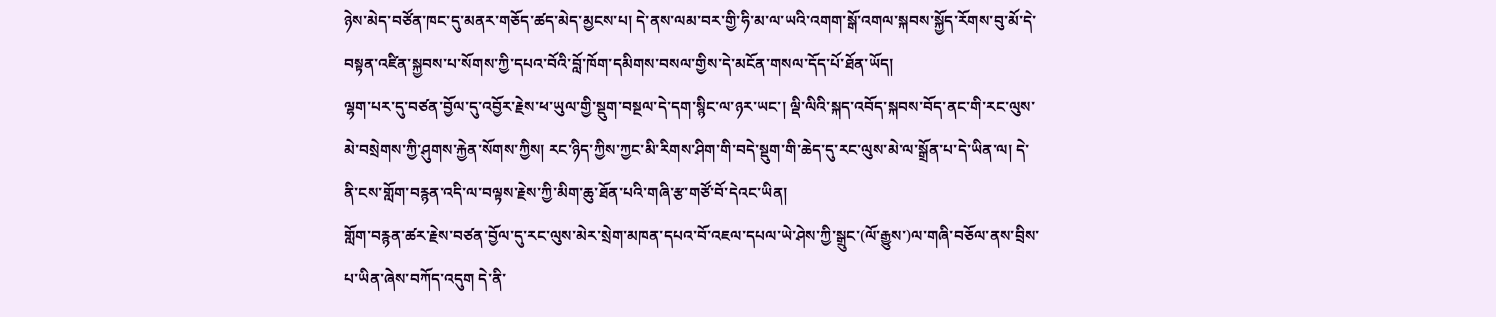ཉེས་མེད་བཙོན་ཁང་དུ་མནར་གཅོད་ཚད་མེད་མྱངས་པ། དེ་ནས་ལམ་བར་གྱི་ཧི་མ་ལ་ཡའི་འགག་སྒོ་འགལ་སྐབས་སྐྱོད་རོགས་བུ་མོ་དེ་བསྟན་འཛིན་སྐྱབས་པ་སོགས་ཀྱི་དཔའ་བོའི་བློ་ཁོག་དམིགས་བསལ་གྱིས་དེ་མངོན་གསལ་དོད་པོ་ཐོན་ཡོད།
ལྷག་པར་དུ་བཙན་བྱོལ་དུ་འབྱོར་རྗེས་ཕ་ཡུལ་གྱི་སྡུག་བསྔལ་དེ་དག་སྙིང་ལ་ཉར་ཡང་། ལྡི་ལིའི་སྐད་འབོད་སྐབས་བོད་ནང་གི་རང་ལུས་མེ་བསྲེགས་ཀྱི་ཤུགས་རྐྱེན་སོགས་ཀྱིས། རང་ཉིད་ཀྱིས་ཀྱང་མི་རིགས་ཤིག་གི་བདེ་སྡུག་གི་ཆེད་དུ་རང་ལུས་མེ་ལ་སྒྲོན་པ་དེ་ཡིན་ལ། དེ་ནི་ངས་གློག་བརྙན་འདི་ལ་བལྟས་རྗེས་ཀྱི་མིག་ཆུ་ཐོན་པའི་གཞི་རྩ་གཙོ་བོ་དེའང་ཡིན།
གློག་བརྙན་ཚར་རྗེས་བཙན་བྱོལ་དུ་རང་ལུས་མེར་སྲེག་མཁན་དཔའ་བོ་འཇལ་དཔལ་ཡེ་ཤེས་ཀྱི་སྒྲུང་(ལོ་རྒྱུས་)ལ་གཞི་བཅོལ་ནས་བྲིས་པ་ཡིན་ཞེས་བཀོད་འདུག དེ་ནི་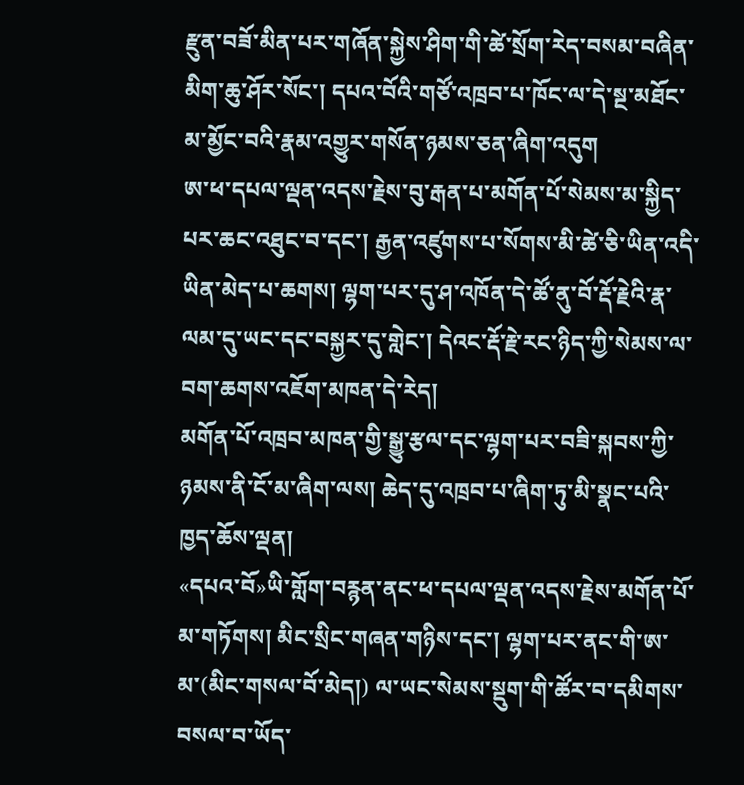རྫུན་བཟོ་མིན་པར་གཞོན་སྐྱེས་ཤིག་གི་ཚེ་སྲོག་རེད་བསམ་བཞིན་མིག་ཆུ་ཤོར་སོང་། དཔའ་བོའི་གཙོ་འཁྲབ་པ་ཁོང་ལ་དེ་སྔ་མཐོང་མ་མྱོང་བའི་རྣམ་འགྱུར་གསོན་ཉམས་ཅན་ཞིག་འདུག
ཨ་ཕ་དཔལ་ལྡན་འདས་རྗེས་བུ་རྒན་པ་མགོན་པོ་སེམས་མ་སྐྱིད་པར་ཆང་འཐུང་བ་དང་། རྒྱན་འཛུགས་པ་སོགས་མི་ཚེ་ཅི་ཡིན་འདི་ཡིན་མེད་པ་ཆགས། ལྷག་པར་དུ་ཤ་འཁོན་དེ་ཚོ་ནུ་བོ་རྡོ་རྗེའི་རྣ་ལམ་དུ་ཡང་དང་བསྐྱར་དུ་གླེང་། དེའང་རྡོ་རྗེ་རང་ཉིད་ཀྱི་སེམས་ལ་བག་ཆགས་འཇོག་མཁན་དེ་རེད།
མགོན་པོ་འཁྲབ་མཁན་གྱི་སྒྱུ་རྩལ་དང་ལྷག་པར་བཟི་སྐབས་ཀྱི་ཉམས་ནི་ངོ་མ་ཞིག་ལས། ཆེད་དུ་འཁྲབ་པ་ཞིག་ཏུ་མི་སྣང་པའི་ཁྱད་ཆོས་ལྡན།
«དཔའ་བོ»ཡི་གློག་བརྙན་ནང་ཕ་དཔལ་ལྡན་འདས་རྗེས་མགོན་པོ་མ་གཏོགས། མིང་སྲིང་གཞན་གཉིས་དང་། ལྷག་པར་ནང་གི་ཨ་མ་(མིང་གསལ་བོ་མེད།) ལ་ཡང་སེམས་སྡུག་གི་ཚོར་བ་དམིགས་བསལ་བ་ཡོད་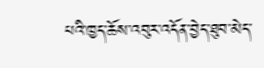པའི་ཁྱད་ཆོས་འབུར་འདོན་བྱེད་ཐུབ་མེད་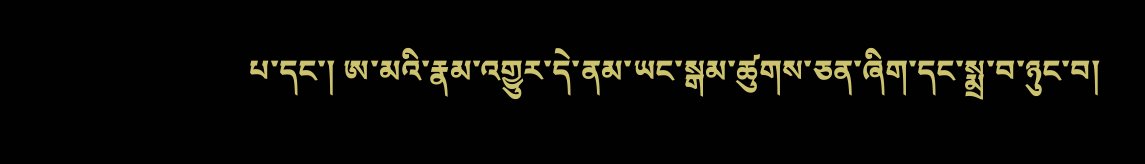པ་དང་། ཨ་མའི་རྣམ་འགྱུར་དེ་ནམ་ཡང་སྒམ་ཚུགས་ཅན་ཞིག་དང་སྨྲ་བ་ཉུང་བ།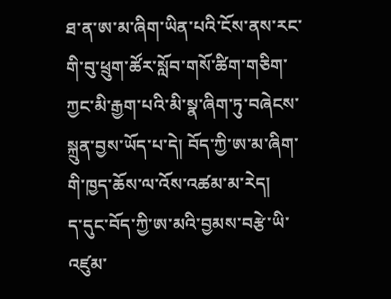ཐ་ན་ཨ་མ་ཞིག་ཡིན་པའི་ངོས་ནས་རང་གི་བུ་ཕྲུག་ཚོར་སློབ་གསོ་ཚིག་གཅིག་ཀྱང་མི་རྒྱག་པའི་མི་སྣ་ཞིག་ཏུ་བཞེངས་སྐྲུན་བྱས་ཡོད་པ་དེ། བོད་ཀྱི་ཨ་མ་ཞིག་གི་ཁྱད་ཆོས་ལ་འོས་འཚམ་མ་རེད།
ད་དུང་བོད་ཀྱི་ཨ་མའི་བྱམས་བརྩེ་ཡི་འཛུམ་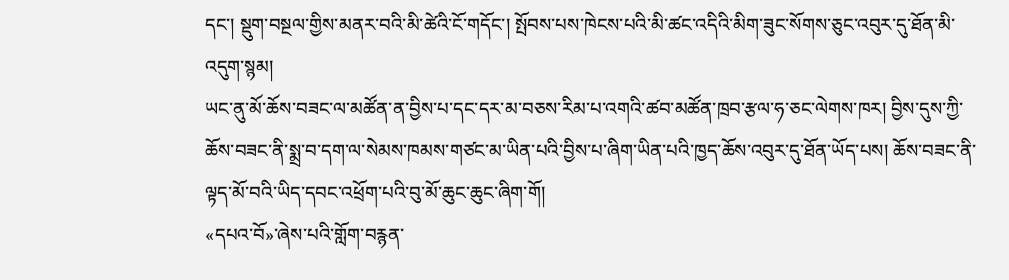དང་། སྡུག་བསྔལ་གྱིས་མནར་བའི་མི་ཚེའི་ངོ་གདོང་། སྤོབས་པས་ཁེངས་པའི་མི་ཚང་འདིའི་མིག་ཟུང་སོགས་ཅུང་འབུར་དུ་ཐོན་མི་འདུག་སྙམ།
ཡང་ནུ་མོ་ཆོས་བཟང་ལ་མཚོན་ན་བྱིས་པ་དང་དར་མ་བཅས་རིམ་པ་འགའི་ཚབ་མཚོན་ཁྲབ་རྩལ་ཧ་ཅང་ལེགས་ཁར། བྱིས་དུས་ཀྱི་ཆོས་བཟང་ནི་སྨྲ་བ་དག་ལ་སེམས་ཁམས་གཙང་མ་ཡིན་པའི་བྱིས་པ་ཞིག་ཡིན་པའི་ཁྱད་ཆོས་འབུར་དུ་ཐོན་ཡོད་པས། ཆོས་བཟང་ནི་ལྟད་མོ་བའི་ཡིད་དབང་འཕྲོག་པའི་བུ་མོ་ཆུང་ཆུང་ཞིག་གོ།
«དཔའ་བོ»་ཞེས་པའི་གློག་བརྙན་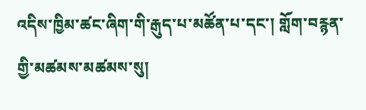འདིས་ཁྱིམ་ཚང་ཞིག་གི་རྒུད་པ་མཚོན་པ་དང་། གློག་བརྙན་གྱི་མཚམས་མཚམས་སུ།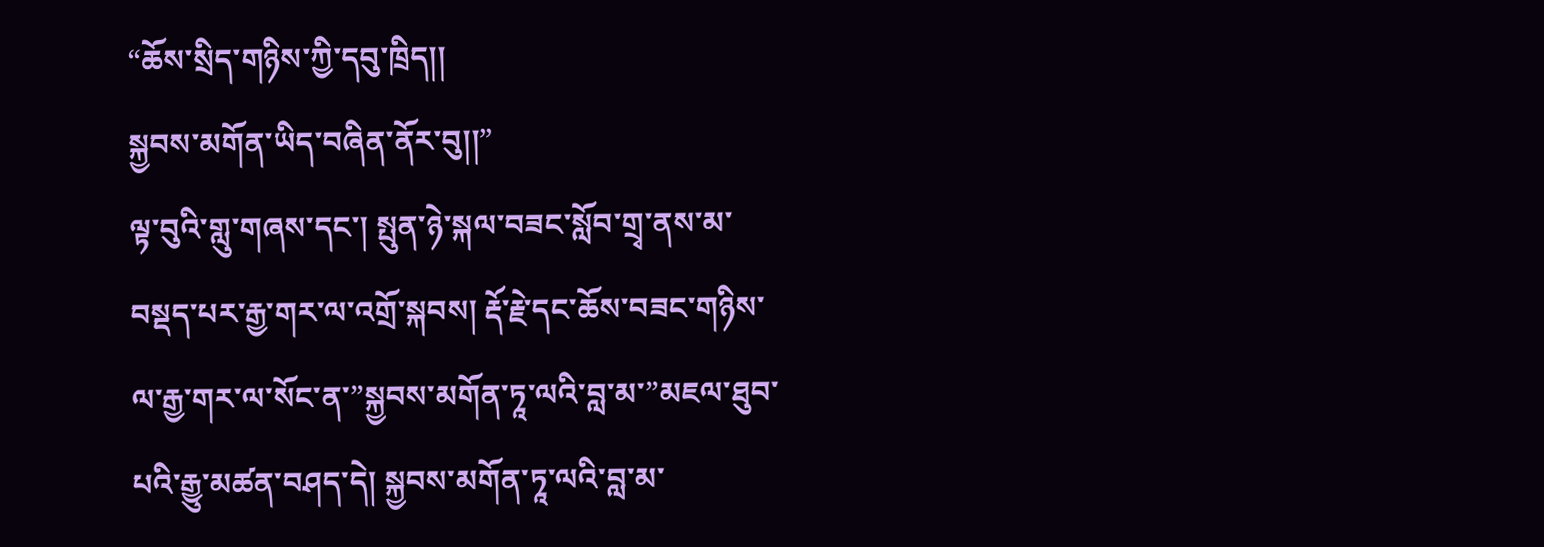“ཆོས་སྲིད་གཉིས་ཀྱི་དབུ་ཁྲིད།།
སྐྱབས་མགོན་ཡིད་བཞིན་ནོར་བུ།།”
ལྟ་བུའི་གླུ་གཞས་དང་། སྤུན་ཉེ་སྐལ་བཟང་སློབ་གྲྭ་ནས་མ་བསྡད་པར་རྒྱ་གར་ལ་འགྲོ་སྐབས། རྡོ་རྗེ་དང་ཆོས་བཟང་གཉིས་ལ་རྒྱ་གར་ལ་སོང་ན་”སྐྱབས་མགོན་ཏཱ་ལའི་བླ་མ་”མཇལ་ཐུབ་པའི་རྒྱུ་མཚན་བཤད་དེ། སྐྱབས་མགོན་ཏཱ་ལའི་བླ་མ་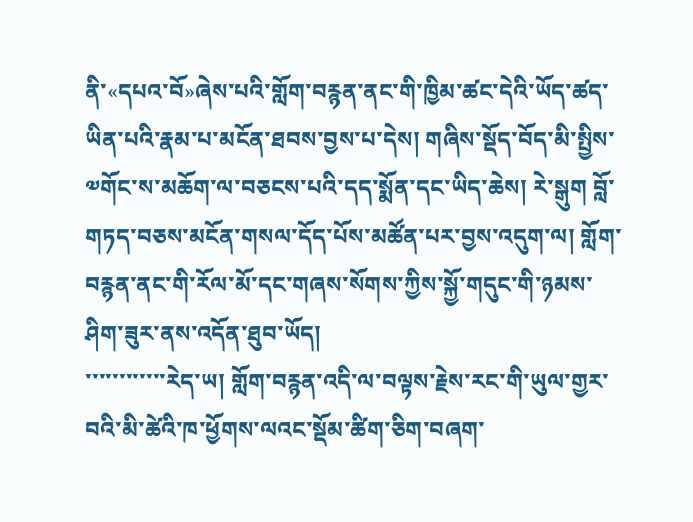ནི་«དཔའ་བོ»ཞེས་པའི་གློག་བརྙན་ནང་གི་ཁྱིམ་ཚང་དེའི་ཡོད་ཚད་ཡིན་པའི་རྣམ་པ་མངོན་ཐབས་བྱས་པ་དེས། གཞིས་སྡོད་བོད་མི་སྤྱིས་༧གོང་ས་མཆོག་ལ་བཅངས་པའི་དད་སྨོན་དང་ཡིད་ཆེས། རེ་སྒུག བློ་གཏད་བཅས་མངོན་གསལ་དོད་པོས་མཚོན་པར་བྱས་འདུག་ལ། གློག་བརྙན་ནང་གི་རོལ་མོ་དང་གཞས་སོགས་ཀྱིས་སྐྱོ་གདུང་གི་ཉམས་ཤིག་ཟུར་ནས་འདོན་ཐུབ་ཡོད།
་་་་་་་་་་་་རེད་ཡ། གློག་བརྙན་འདི་ལ་བལྟས་རྗེས་རང་གི་ཡུལ་གྱར་བའི་མི་ཚེའི་ཁ་ཕྱོགས་ལའང་སྡོམ་ཚིག་ཅིག་བཞག་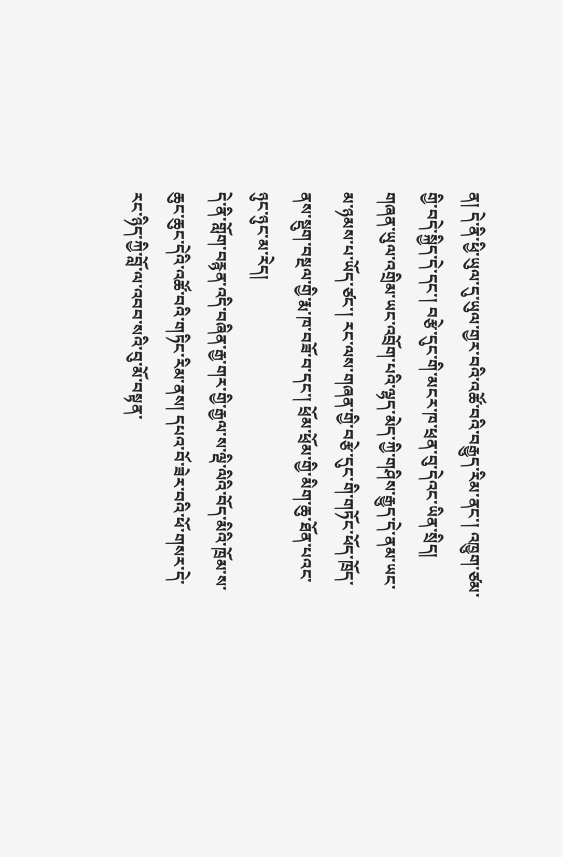ན། དེ་ནི་ཕྱི་ཡུལ་དུ་ཡུལ་གྱར་བའི་འཚོ་བའི་བརྒྱུད་རིམ་ནང་། འཁྱུག་ཙམ་གྱི་བདེ་སྐྱིད་དེ་དང་། བརྩེ་དུང་གི་མངར་ཁ་ཕྲན་བུ་དེའང་ཡིན་སྲིད།
གཞན་ཡུལ་འགྲིམ་ཡང་འབྲོག་པའི་ལྷད་མེད་ཀྱི་གཤིས་རྒྱུད་དེ་ནམ་ཡང་མ་ཉམས་པ་ཡོད་ཙང་། རང་ལས་གཞན་གྱི་བརྩེ་དུང་གི་གཏོང་ཕོད་ཁྲོད་ནས་སྡུག་བསྔལ་གྱི་རྨ་ཁ་བཟོ་བ་དང་། ཕྲོམ་ཕྲོམ་གྱི་མིག་ཆུ་ཐོན་པའང་ཉུང་ཉུང་མ་རེད།
དེ་ནི་གློག་བརྙན་འདི་བཞིན་རྒྱ་གར་གྱི་རྒྱལ་ས་ལྡི་ལིའི་བོད་མིའི་ཁྲོམ་ས་ཆུང་ཆུང་དེའི་འཚོ་བའི་གཏིང་རིམ་ནས། དཔའ་བོ་ཟེར་བའི་ཕོ་གསར་དེ་རང་ཉིད་ཀྱི་བློ་ལ་འབབ་སའི་བུ་མོ་བསྟན་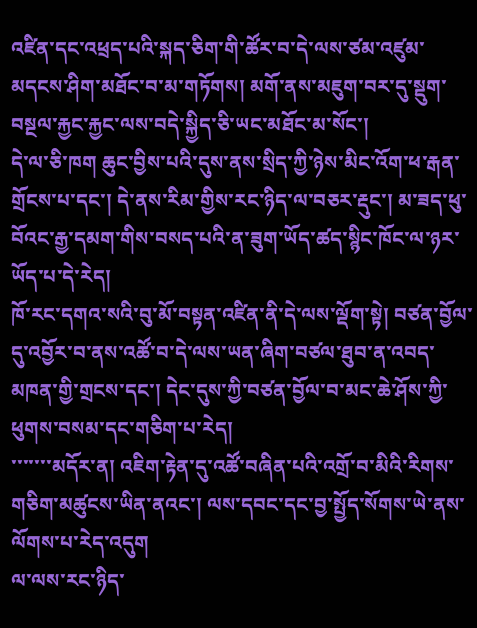འཛིན་དང་འཕྲད་པའི་སྐད་ཅིག་གི་ཚོར་བ་དེ་ལས་ཙམ་འཛུམ་མདངས་ཤིག་མཐོང་བ་མ་གཏོགས། མགོ་ནས་མཇུག་བར་དུ་སྡུག་བསྔལ་རྐྱང་རྐྱང་ལས་བདེ་སྐྱིད་ཅི་ཡང་མཐོང་མ་སོང་།
དེ་ལ་ཅི་ཁག ཆུང་བྱིས་པའི་དུས་ནས་སྲིད་ཀྱི་ཉེས་མིང་འོག་ཕ་རྒན་གྲོངས་པ་དང་། དེ་ནས་རིམ་གྱིས་རང་ཉིད་ལ་བཅར་རྡུང་། མ་ཟད་ཕུ་བོའང་རྒྱ་དམག་གིས་བསད་པའི་ན་ཟུག་ཡོད་ཚད་སྙིང་ཁོང་ལ་ཉར་ཡོད་པ་དེ་རེད།
ཁོ་རང་དགའ་སའི་བུ་མོ་བསྟན་འཛིན་ནི་དེ་ལས་ལྡོག་སྟེ། བཙན་བྱོལ་དུ་འབྱོར་བ་ནས་འཚོ་བ་དེ་ལས་ཡན་ཞིག་བཙལ་ཐུབ་ན་འབད་མཁན་གྱི་གྲངས་དང་། དེང་དུས་ཀྱི་བཙན་བྱོལ་བ་མང་ཆེ་ཤོས་ཀྱི་ཕུགས་བསམ་དང་གཅིག་པ་རེད།
་་་་་་་མདོར་ན། འཇིག་རྟེན་དུ་འཚོ་བཞིན་པའི་འགྲོ་བ་མིའི་རིགས་གཅིག་མཚུངས་ཡིན་ནའང་། ལས་དབང་དང་བྱ་སྤྱོད་སོགས་ཡེ་ནས་ལོགས་པ་རེད་འདུག
ལ་ལས་རང་ཉིད་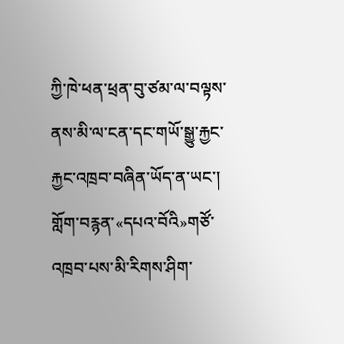ཀྱི་ཁེ་ཕན་ཕྲན་བུ་ཙམ་ལ་བལྟས་ནས་མི་ལ་ངན་དང་གཡོ་སྒྱུ་རྐྱང་རྐྱང་འཁྲབ་བཞིན་ཡོད་ན་ཡང་། གློག་བརྙན་«དཔའ་བོའི»གཙོ་འཁྲབ་པས་མི་རིགས་ཤིག་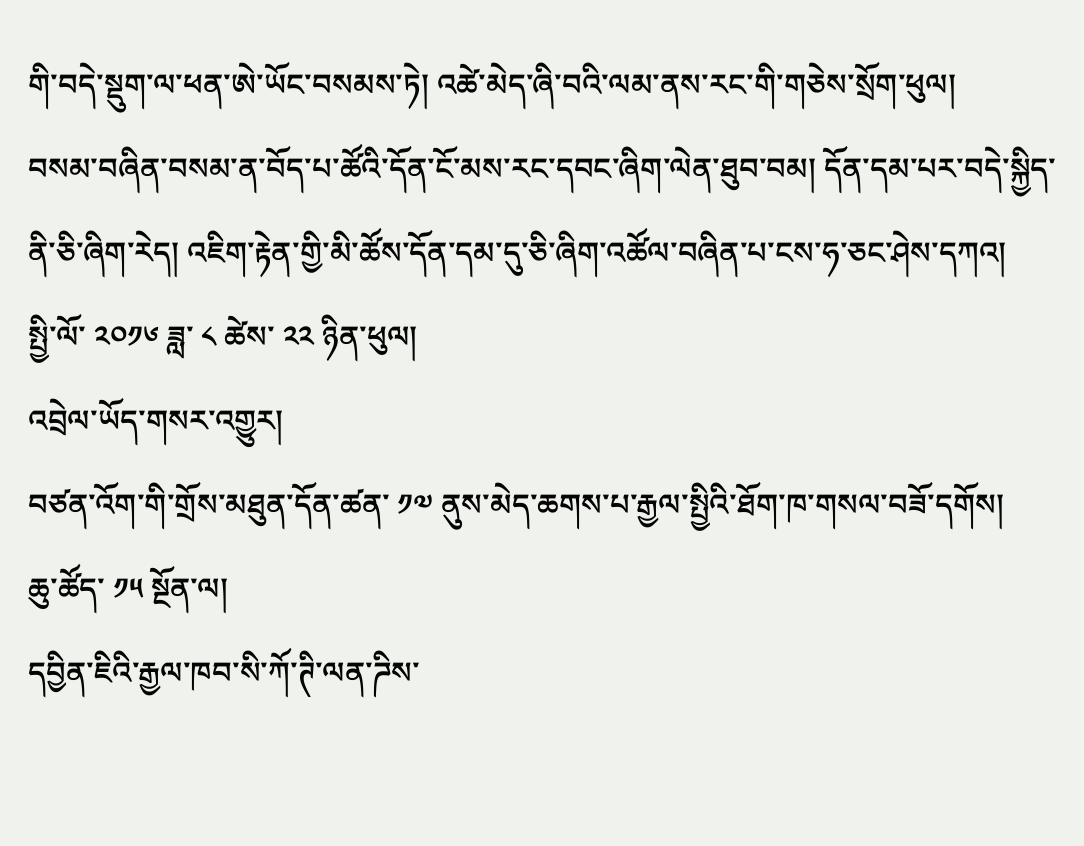གི་བདེ་སྡུག་ལ་ཕན་ཨེ་ཡོང་བསམས་ཏེ། འཚེ་མེད་ཞི་བའི་ལམ་ནས་རང་གི་གཅེས་སྲོག་ཕུལ།
བསམ་བཞིན་བསམ་ན་བོད་པ་ཚོའི་དོན་ངོ་མས་རང་དབང་ཞིག་ལེན་ཐུབ་བམ། དོན་དམ་པར་བདེ་སྐྱིད་ནི་ཅི་ཞིག་རེད། འཇིག་རྟེན་གྱི་མི་ཚོས་དོན་དམ་དུ་ཅི་ཞིག་འཚོལ་བཞིན་པ་ངས་ཧ་ཅང་ཤེས་དཀའ།
སྤྱི་ལོ་ ༢༠༡༦ ཟླ་ ༨ ཚེས་ ༢༢ ཉིན་ཕུལ།
འབྲེལ་ཡོད་གསར་འགྱུར།
བཙན་འོག་གི་གྲོས་མཐུན་དོན་ཚན་ ༡༧ ནུས་མེད་ཆགས་པ་རྒྱལ་སྤྱིའི་ཐོག་ཁ་གསལ་བཟོ་དགོས།
ཆུ་ཚོད་ ༡༥ སྔོན་ལ།
དབྱིན་ཇིའི་རྒྱལ་ཁབ་སི་ཀོ་ཊི་ལན་ཌིས་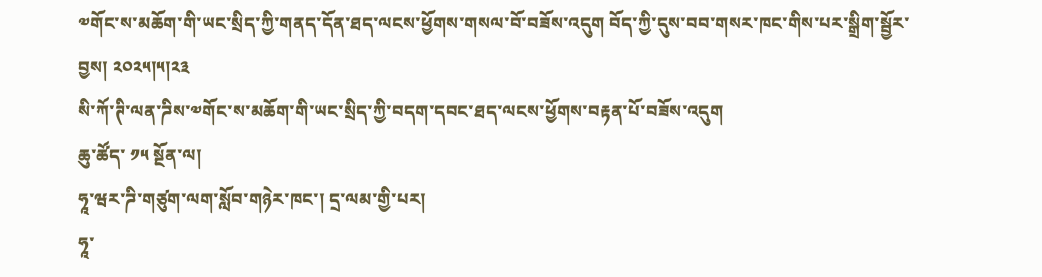༧གོང་ས་མཆོག་གི་ཡང་སྲིད་ཀྱི་གནད་དོན་ཐད་ལངས་ཕྱོགས་གསལ་བོ་བཟོས་འདུག བོད་ཀྱི་དུས་བབ་གསར་ཁང་གིས་པར་སྒྲིག་སྦྱོར་བྱས། ༢༠༢༥།༥།༢༣
སི་ཀོ་ཊི་ལན་ཌིས་༧གོང་ས་མཆོག་གི་ཡང་སྲིད་ཀྱི་བདག་དབང་ཐད་ལངས་ཕྱོགས་བརྟན་པོ་བཟོས་འདུག
ཆུ་ཚོད་ ༡༥ སྔོན་ལ།
ཧཱ་ཝར་ཌི་གཙུག་ལག་སློབ་གཉེར་ཁང་། དྲ་ལམ་གྱི་པར།
ཧཱ་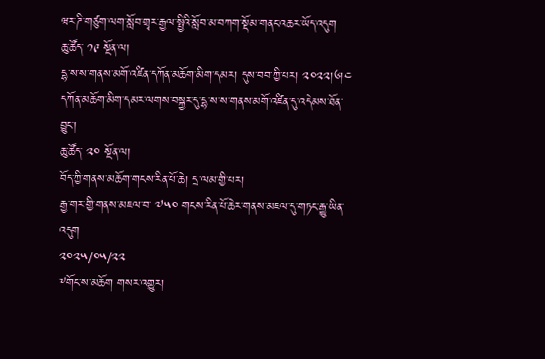ཝར་ཌི་གཙུག་ལག་སློབ་གྲྭར་རྒྱལ་སྤྱིའི་སློབ་མ་བཀག་སྡོམ་གནང་འཆར་ཡོད་འདུག
ཆུ་ཚོད་ ༡༩ སྔོན་ལ།
དྷ་ས་ས་གནས་མགོ་འཛིན་དཀོན་མཆོག་མིག་དམར། དུས་བབ་ཀྱི་པར། ༢༠༢༢།༦།༤
དཀོན་མཆོག་མིག་དམར་ལགས་བསྐྱར་དུ་དྷ་ས་ས་གནས་མགོ་འཛིན་དུ་འདེམས་ཐོན་བྱུང་།
ཆུ་ཚོད་ ༢༠ སྔོན་ལ།
བོད་ཀྱི་གནས་མཆོག་གངས་རིན་པོ་ཆེ། དྲ་ལམ་གྱི་པར།
རྒྱ་གར་གྱི་གནས་མཇལ་བ་ ༧༥༠ གངས་རིན་པོ་ཆེར་གནས་མཇལ་དུ་གཏང་རྒྱུ་ཡིན་འདུག
༢༠༢༥/༠༥/༢༢
༸གོང་ས་མཆོག གསར་འགྱུར།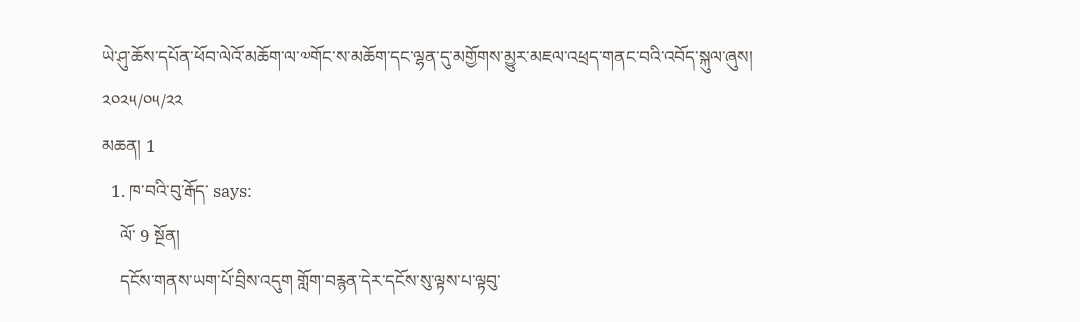ཡེ་ཤུ་ཆོས་དཔོན་ཕོབ་ལེའོ་མཆོག་ལ་༧གོང་ས་མཆོག་དང་ལྷན་དུ་མགྱོགས་མྱུར་མཇལ་འཕྲད་གནང་བའི་འབོད་སྐུལ་ཞུས།
༢༠༢༥/༠༥/༢༢
མཆན། 1
  1. ཁ་བའི་བུ་རྒོད་ says:
    ལོ་ 9 སྔོན།
    དངོས་གནས་ཡག་པོ་བྲིས་འདུག གློག་བརྙན་དེར་དངོས་སུ་ལྟས་པ་ལྟབུ་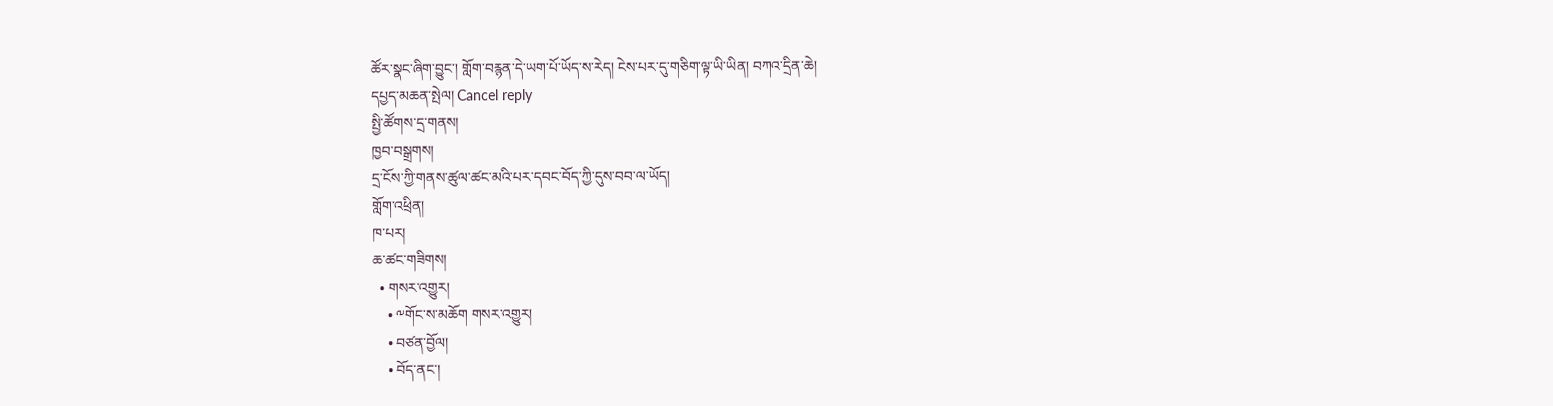ཚོར་སྣང་ཞིག་བྱུང་། གློག་བརྙན་དེ་ཡག་པོ་ཡོད་ས་རེད། ངེས་པར་དུ་གཅིག་ལྟ་ཡི་ཡིན། བཀའ་དྲིན་ཆེ།
དཔྱད་མཆན་སྤེལ། Cancel reply
སྤྱི་ཚོགས་དྲ་གནས།
ཁྱབ་བསྒྲགས།
དྲ་ངོས་ཀྱི་གནས་ཚུལ་ཚང་མའི་པར་དབང་བོད་ཀྱི་དུས་བབ་ལ་ཡོད།
གློག་འཕྲིན།
ཁ་པར།
ཆ་ཚང་གཟིགས།
  • གསར་འགྱུར།
    • ༸གོང་ས་མཆོག གསར་འགྱུར།
    • བཙན་བྱོལ།
    • བོད་ནང་།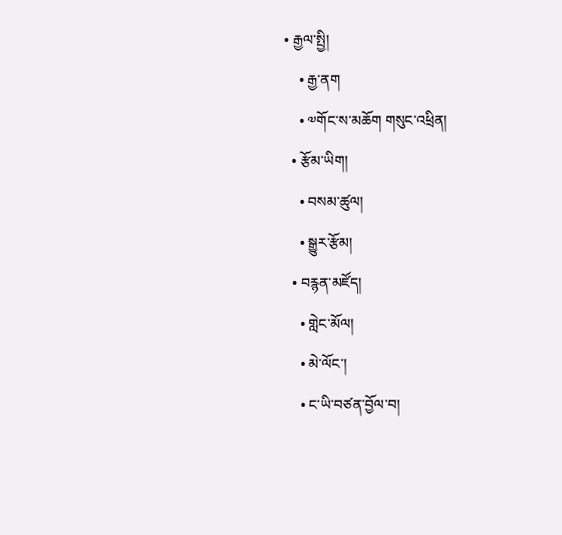• རྒྱལ་སྤྱི།
    • རྒྱ་ནག
    • ༧གོང་ས་མཆོག གསུང་འཕྲིན།
  • རྩོམ་ཡིག།
    • བསམ་ཚུལ།
    • སྒྱུར་རྩོམ།
  • བརྙན་མཛོད།
    • གླེང་མོལ།
    • མེ་ལོང་།
    • ང་ཡི་བཙན་བྱོལ་བ།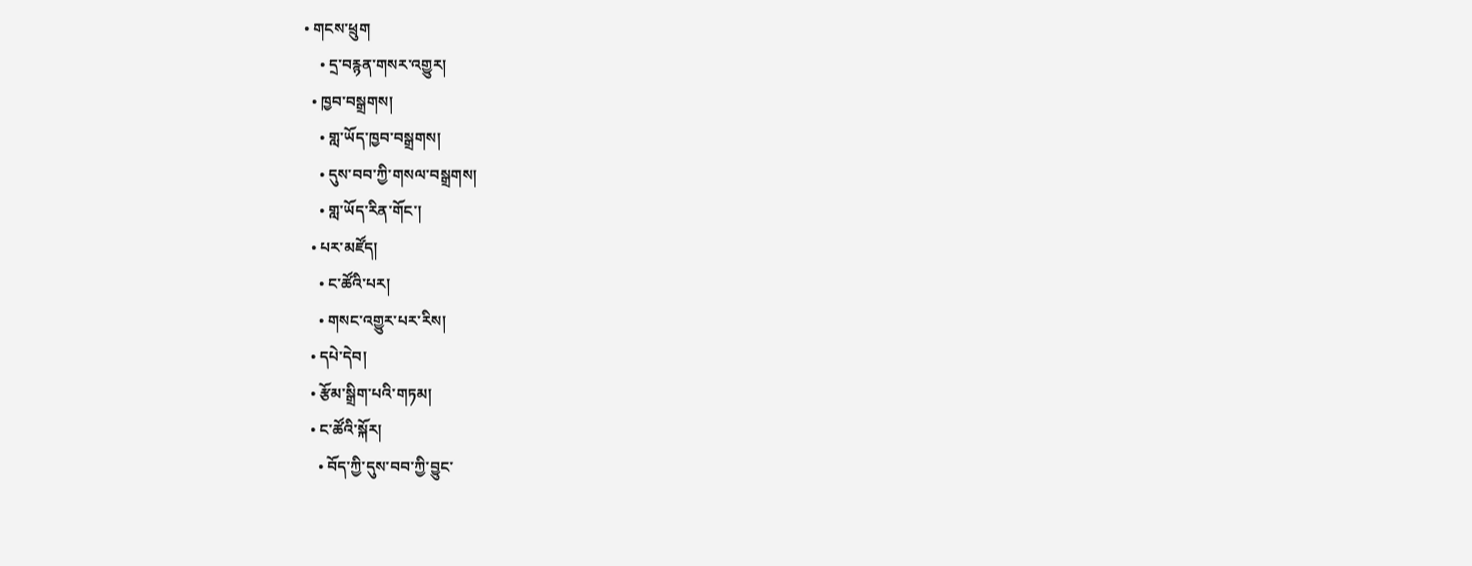• གངས་ཕྲུག
    • དྲ་བརྙན་གསར་འགྱུར།
  • ཁྱབ་བསྒྲགས།
    • གླ་ཡོད་ཁྱབ་བསྒྲགས།
    • དུས་བབ་ཀྱི་གསལ་བསྒྲགས།
    • གླ་ཡོད་རིན་གོང་།
  • པར་མཛོད།
    • ང་ཚོའི་པར།
    • གསང་འགྱུར་པར་རིས།
  • དཔེ་དེབ།
  • རྩོམ་སྒྲིག་པའི་གཏམ།
  • ང་ཚོའི་སྐོར།
    • བོད་ཀྱི་དུས་བབ་ཀྱི་བྱུང་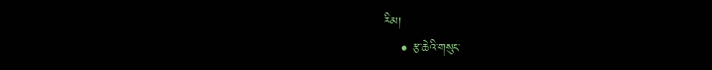རིམ།
    • རྩ་ཆེའི་གསུང་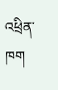འཕྲིན་ཁག